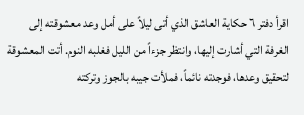اقرأ دفتر ٦ حكاية العاشق الذي أتى ليلاً على أمل وعد معشوقته إلى الغرفة التي أشارت إليها، وانتظر جزءاً من الليل فغلبه النوم. أتت المعشوقة لتحقيق وعدها، فوجدته نائماً، فملأت جيبه بالجوز وتركته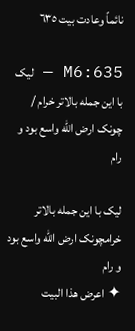نائماً وعادت بيت ٦٣٥

M6:635 — لیک با این جمله بالاتر خرام / چونک ارض الله واسع بود و رام

لیک با این جمله بالاتر خرامچونک ارض الله واسع بود و رام
✦ اعرض هذا البيت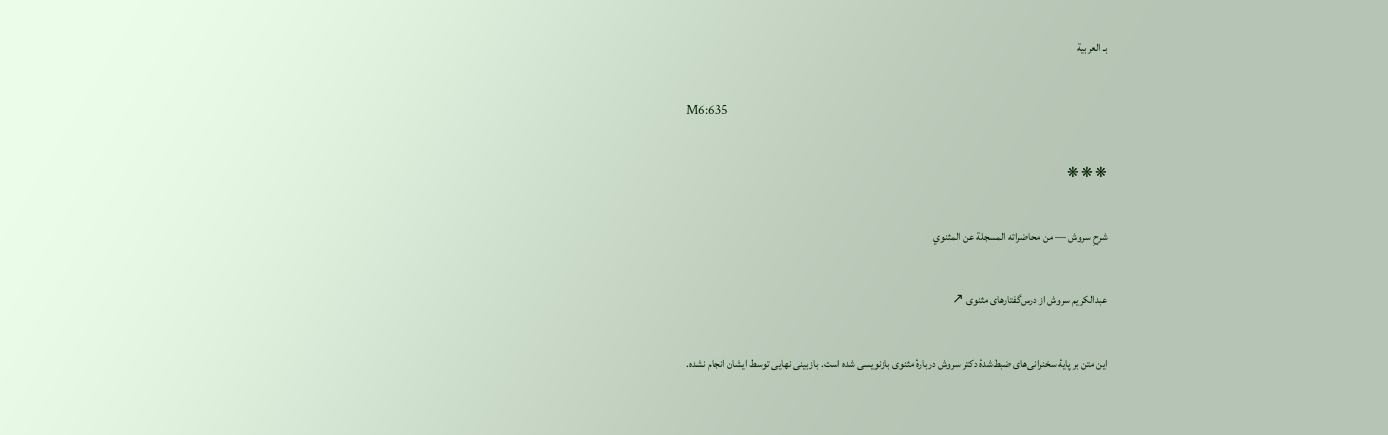بـ العربية

M6:635

❋ ❋ ❋

شرحِ سروش — من محاضراته المسجلة عن المثنوي

عبدالکریم سروش از درس‌گفتارهای مثنوی ↗

این متن بر پایهٔ سخنرانی‌های ضبط‌شدهٔ دکتر سروش دربارهٔ مثنوی بازنویسی شده است. بازبینی نهایی توسط ایشان انجام نشده.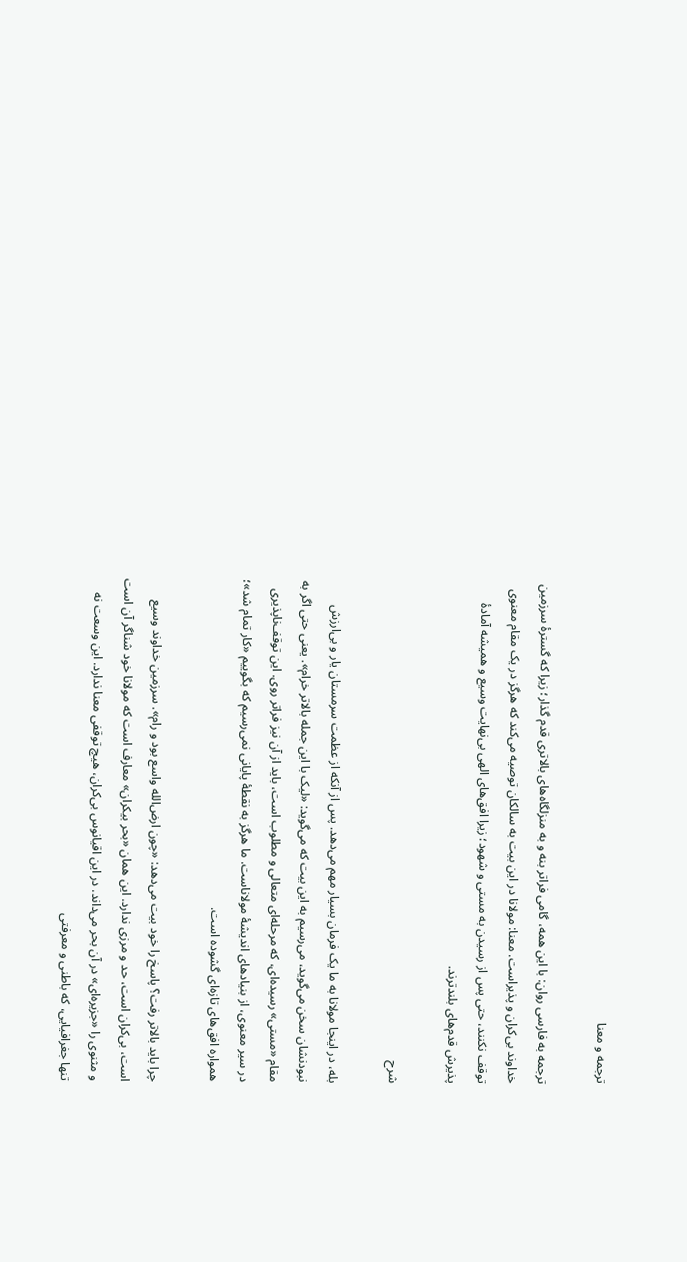ترجمه و معنا

ترجمه به فارسی روان: با این همه، گامی فراتر بنه و به منزلگاه‌های بالاتری قدم گذار؛ زیرا که گسترهٔ سرزمین خداوند بی‌کران و پذیراست. معنا: مولانا در این بیت به سالکان توصیه می‌کند که هرگز در یک مقام معنوی توقف نکنند، حتی پس از رسیدن به مستی و شهود؛ زیرا افق‌های الهی بی‌نهایت وسیع و همیشه آمادهٔ پذیرش قدم‌های بلندترند.

شرح

بله، در اینجا مولانا به ما یک فرمان بسیار مهم می‌دهد. پس از آنکه از عظمت سرمستان یار و بی‌ارزش نبودنشان سخن می‌گوید، می‌رسیم به این بیت که می‌گوید: «لیک با این جمله بالاتر خرام». یعنی حتی اگر به مقام «مستی» رسیده‌ای، که مرحله‌ای متعالی و مطلوب است، باید از آن نیز فراتر روی. این توقف‌ناپذیری در سیر معنوی، از بنیادهای اندیشهٔ مولاناست. ما هرگز به نقطهٔ پایانی نمی‌رسیم که بگوییم «کار تمام شد»؛ همواره افق‌های تازه‌ای گشوده است.

چرا باید بالاتر رفت؟ پاسخ را خود بیت می‌دهد: «چون ارض‌الله واسع بود و رام». سرزمین خداوند وسیع است، بی‌کران است، حد و مرزی ندارد. این همان «بحر بیکران» معارف است که مولانا خود شناگر آن است و مثنوی را «جزیره‌ای» در آن بحر می‌داند. در این اقیانوس بی‌کران، هیچ توقفی معنا ندارد. این وسعت نه تنها جغرافیایی، که باطنی و معرفتی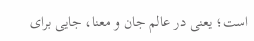است؛ یعنی در عالم جان و معنا، جایی برای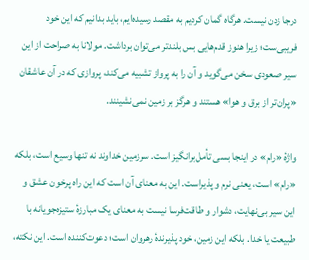درجا زدن نیست. هرگاه گمان کردیم به مقصد رسیده‌ایم، باید بدانیم که این خود فریبی‌ست؛ زیرا هنوز قدم‌هایی بس بلندتر می‌توان برداشت. مولانا به صراحت از این سیر صعودی سخن می‌گوید و آن را به پرواز تشبیه می‌کند، پروازی که در آن عاشقان «پران‌تر از برق و هوا» هستند و هرگز بر زمین نمی‌نشینند.

واژهٔ «رام» در اینجا بسی تأمل‌برانگیز است. سرزمین خداوند نه تنها وسیع است، بلکه «رام» است، یعنی نرم و پذیراست. این به معنای آن است که این راه پرخون عشق و این سیر بی‌نهایت، دشوار و طاقت‌فرسا نیست به معنای یک مبارزهٔ ستیزه‌جویانه با طبیعت یا خدا. بلکه این زمین، خود پذیرندهٔ رهروان است؛ دعوت‌کننده است. این نکته،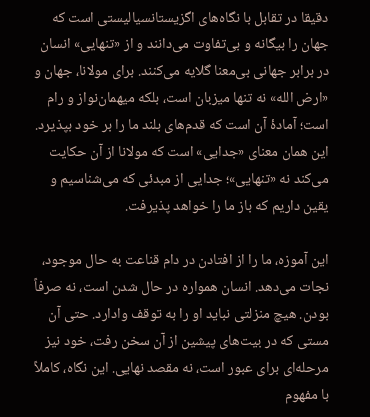دقیقا در تقابل با نگاه‌های اگزیستانسیالیستی است که جهان را بیگانه و بی‌تفاوت می‌دانند و از «تنهایی» انسان در برابر جهانی بی‌معنا گلایه می‌کنند. برای مولانا، جهان و «ارض الله» نه تنها میزبان است، بلکه میهمان‌نواز و رام است؛ آمادهٔ آن است که قدم‌های بلند ما را بر خود بپذیرد. این همان معنای «جدایی» است که مولانا از آن حکایت می‌کند نه «تنهایی»؛ جدایی از مبدئی که می‌شناسیم و یقین داریم که باز ما را خواهد پذیرفت.

این آموزه، ما را از افتادن در دام قناعت به حال موجود، نجات می‌دهد. انسان همواره در حال شدن است، نه صرفاً بودن. هیچ منزلتی نباید او را به توقف وادارد. حتی آن مستی که در بیت‌های پیشین از آن سخن رفت، خود نیز مرحله‌ای برای عبور است، نه مقصد نهایی. این نگاه، کاملاً با مفهوم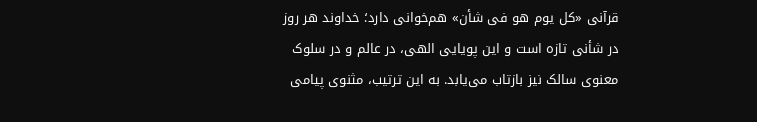قرآنی «کل یوم هو فی شأن» هم‌خوانی دارد؛ خداوند هر روز در شأنی تازه است و این پویایی الهی، در عالم و در سلوک معنوی سالک نیز بازتاب می‌یابد. به این ترتیب، مثنوی پیامی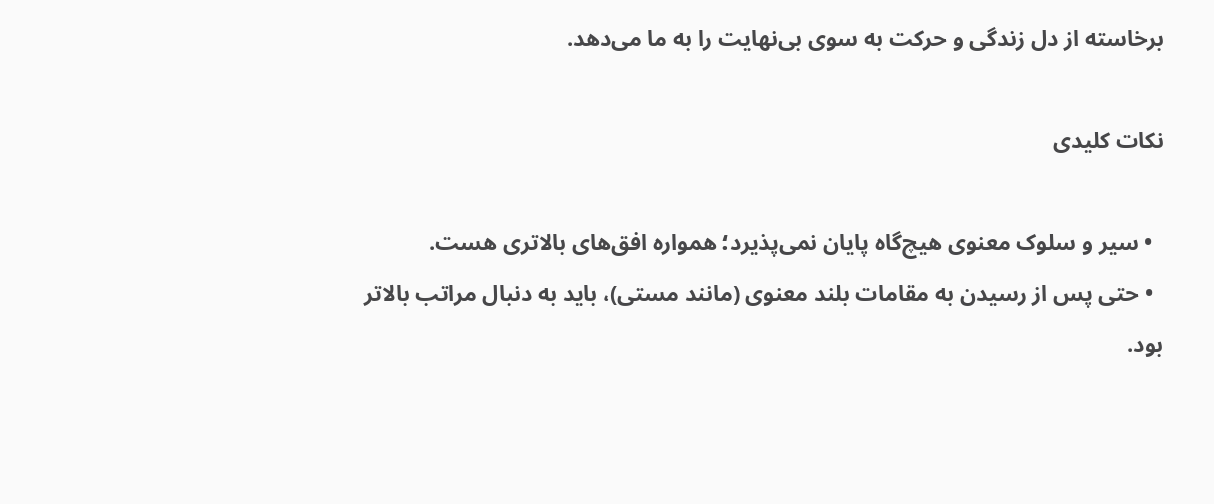برخاسته از دل زندگی و حرکت به سوی بی‌نهایت را به ما می‌دهد.

نکات کلیدی

  • سیر و سلوک معنوی هیچ‌گاه پایان نمی‌پذیرد؛ همواره افق‌های بالاتری هست.
  • حتی پس از رسیدن به مقامات بلند معنوی (مانند مستی)، باید به دنبال مراتب بالاتر بود.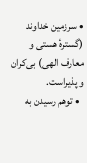• سرزمین خداوند (گسترهٔ هستی و معارف الهی) بی‌کران و پذیراست.
  • توهم رسیدن به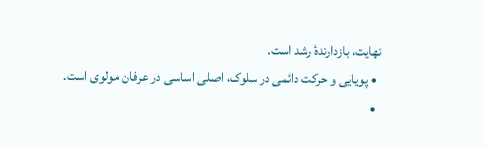نهایت، بازدارندهٔ رشد است.
  • پویایی و حرکت دائمی در سلوک، اصلی اساسی در عرفان مولوی است.
  •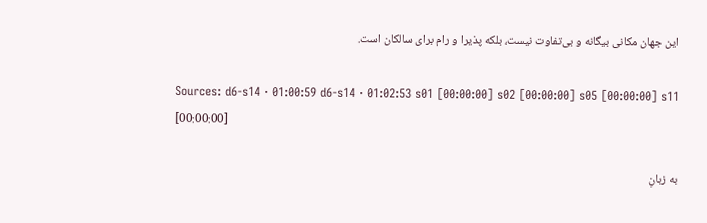این جهان مکانی بیگانه و بی‌تفاوت نیست، بلکه پذیرا و رام برای سالکان است.

Sources: d6-s14 · 01:00:59 d6-s14 · 01:02:53 s01 [00:00:00] s02 [00:00:00] s05 [00:00:00] s11 [00:00:00]

به زبانِ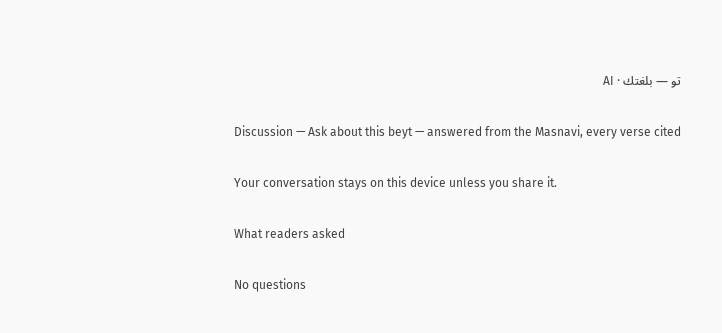تو — بلغتك · AI

Discussion — Ask about this beyt — answered from the Masnavi, every verse cited

Your conversation stays on this device unless you share it.

What readers asked

No questions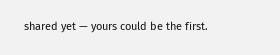shared yet — yours could be the first.